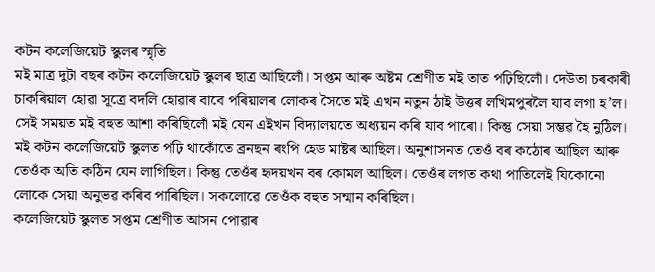কটন কলেজিয়েট স্কুলৰ স্মৃতি
মই মাত্ৰ দুটা বছৰ কটন কলেজিয়েট স্কুলৰ ছাত্ৰ আছিলোঁ। সপ্তম আৰু অষ্টম শ্ৰেণীত মই তাত পঢ়িছিলোঁ। দেউতা চৰকাৰী চাকৰিয়াল হোৱা সূত্ৰে বদলি হোৱাৰ বাবে পৰিয়ালৰ লোকৰ সৈতে মই এখন নতুন ঠাই উত্তৰ লখিমপুৰলৈ যাব লগা হ’ল। সেই সময়ত মই বহুত আশা কৰিছিলোঁ মই যেন এইখন বিদ্যালয়তে অধ্যয়ন কৰি যাব পাৰো। কিন্তু সেয়া সম্ভৱ হৈ নুঠিল।
মই কটন কলেজিয়েট স্কুলত পঢ়ি থাকোঁতে ব্ৰনছন ৰংপি হেড মাষ্টৰ আছিল। অনুশাসনত তেওঁ বৰ কঠোৰ আছিল আৰু তেওঁক অতি কঠিন যেন লাগিছিল। কিন্তু তেওঁৰ হৃদয়খন বৰ কোমল আছিল। তেওঁৰ লগত কথা পাতিলেই যিকোনো লোকে সেয়া অনুভৱ কৰিব পাৰিছিল। সকলোৱে তেওঁক বহুত সন্মান কৰিছিল।
কলেজিয়েট স্কুলত সপ্তম শ্ৰেণীত আসন পোৱাৰ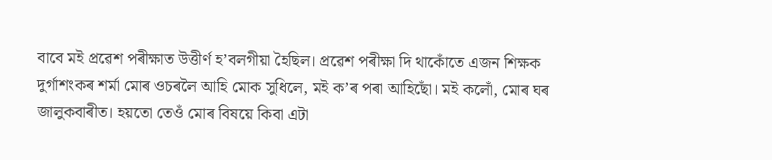বাবে মই প্ৰৱেশ পৰীক্ষাত উত্তীৰ্ণ হ’বলগীয়া হৈছিল। প্ৰৱেশ পৰীক্ষা দি থাকোঁতে এজন শিক্ষক দুৰ্গাশংকৰ শৰ্মা মোৰ ওচৰলৈ আহি মোক সুধিলে, মই ক’ৰ পৰা আহিছোঁ। মই কলোঁ, মোৰ ঘৰ জালুকবাৰীত। হয়তো তেওঁ মোৰ বিষয়ে কিবা এটা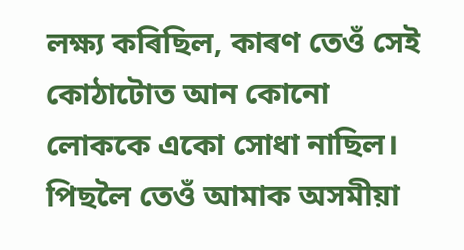লক্ষ্য কৰিছিল, কাৰণ তেওঁ সেই কোঠাটোত আন কোনো লোককে একো সোধা নাছিল। পিছলৈ তেওঁ আমাক অসমীয়া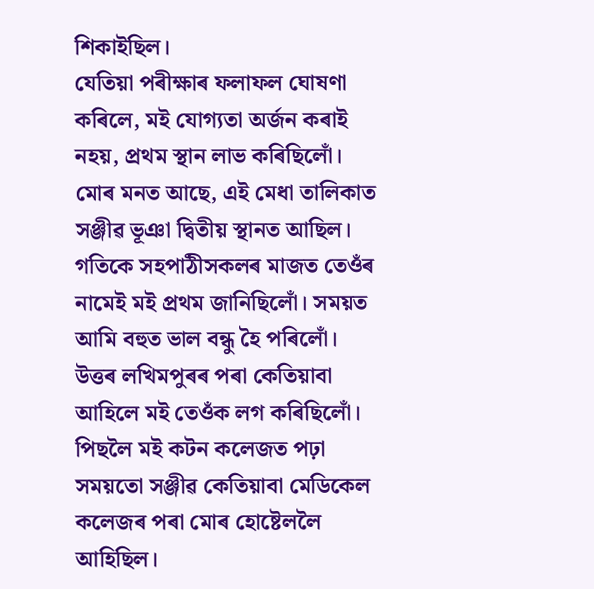শিকাইছিল।
যেতিয়া পৰীক্ষাৰ ফলাফল ঘোষণা কৰিলে, মই যোগ্যতা অৰ্জন কৰাই নহয়, প্ৰথম স্থান লাভ কৰিছিলোঁ। মোৰ মনত আছে, এই মেধা তালিকাত সঞ্জীৱ ভূঞা দ্বিতীয় স্থানত আছিল। গতিকে সহপাঠীসকলৰ মাজত তেওঁৰ নামেই মই প্ৰথম জানিছিলোঁ। সময়ত আমি বহুত ভাল বন্ধু হৈ পৰিলোঁ। উত্তৰ লখিমপুৰৰ পৰা কেতিয়াবা আহিলে মই তেওঁক লগ কৰিছিলোঁ। পিছলৈ মই কটন কলেজত পঢ়া সময়তো সঞ্জীৱ কেতিয়াবা মেডিকেল কলেজৰ পৰা মোৰ হোষ্টেললৈ আহিছিল।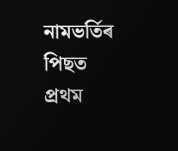নামভৰ্তিৰ পিছত প্ৰথম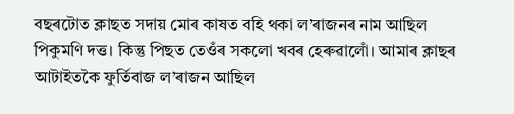বছৰটোত ক্লাছত সদায় মোৰ কাষত বহি থকা ল’ৰাজনৰ নাম আছিল পিকুমণি দত্ত। কিন্তু পিছত তেওঁৰ সকলো খবৰ হেৰুৱালোঁ। আমাৰ ক্লাছৰ আটাইতকৈ ফুৰ্তিবাজ ল’ৰাজন আছিল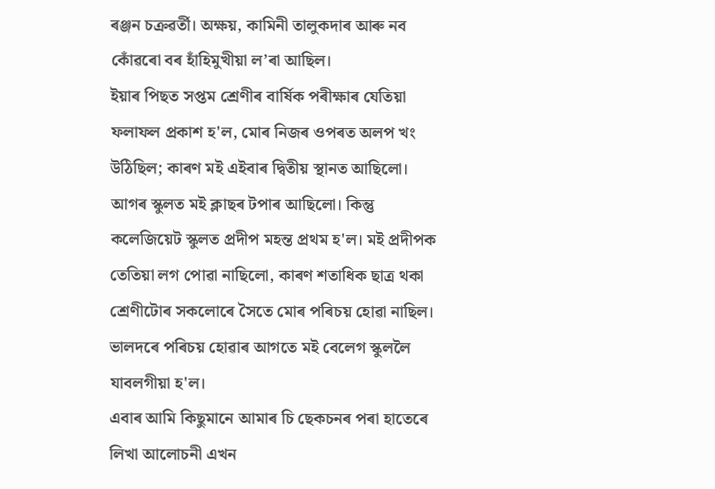ৰঞ্জন চক্ৰৱৰ্তী। অক্ষয়, কামিনী তালুকদাৰ আৰু নব কোঁৱৰো বৰ হাঁহিমুখীয়া ল’ৰা আছিল।
ইয়াৰ পিছত সপ্তম শ্ৰেণীৰ বাৰ্ষিক পৰীক্ষাৰ যেতিয়া ফলাফল প্ৰকাশ হ'ল, মোৰ নিজৰ ওপৰত অলপ খং উঠিছিল; কাৰণ মই এইবাৰ দ্বিতীয় স্থানত আছিলো। আগৰ স্কুলত মই ক্লাছৰ টপাৰ আছিলো। কিন্তু কলেজিয়েট স্কুলত প্ৰদীপ মহন্ত প্ৰথম হ'ল। মই প্ৰদীপক তেতিয়া লগ পোৱা নাছিলো, কাৰণ শতাধিক ছাত্ৰ থকা শ্ৰেণীটোৰ সকলোৰে সৈতে মোৰ পৰিচয় হোৱা নাছিল। ভালদৰে পৰিচয় হোৱাৰ আগতে মই বেলেগ স্কুললৈ যাবলগীয়া হ'ল।
এবাৰ আমি কিছুমানে আমাৰ চি ছেকচনৰ পৰা হাতেৰে লিখা আলোচনী এখন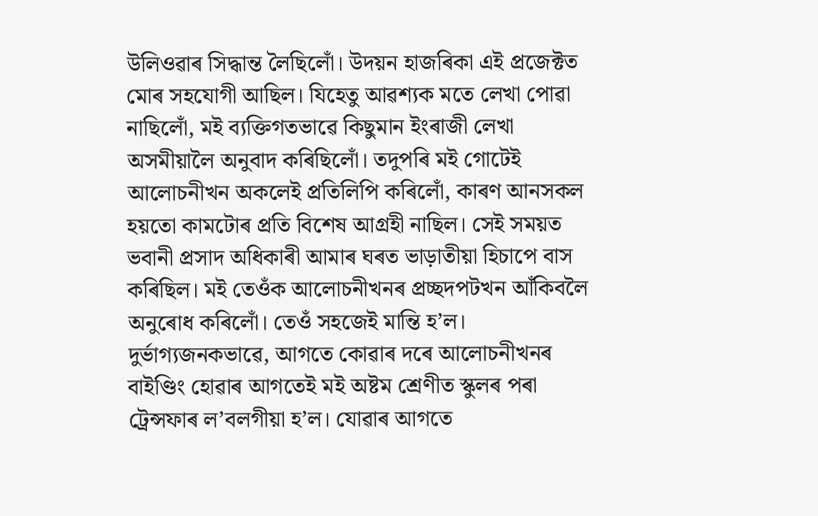উলিওৱাৰ সিদ্ধান্ত লৈছিলোঁ। উদয়ন হাজৰিকা এই প্ৰজেক্টত মোৰ সহযোগী আছিল। যিহেতু আৱশ্যক মতে লেখা পোৱা নাছিলোঁ, মই ব্যক্তিগতভাৱে কিছুমান ইংৰাজী লেখা অসমীয়ালৈ অনুবাদ কৰিছিলোঁ। তদুপৰি মই গোটেই আলোচনীখন অকলেই প্ৰতিলিপি কৰিলোঁ, কাৰণ আনসকল হয়তো কামটোৰ প্ৰতি বিশেষ আগ্ৰহী নাছিল। সেই সময়ত ভবানী প্ৰসাদ অধিকাৰী আমাৰ ঘৰত ভাড়াতীয়া হিচাপে বাস কৰিছিল। মই তেওঁক আলোচনীখনৰ প্ৰচ্ছদপটখন আঁকিবলৈ অনুৰোধ কৰিলোঁ। তেওঁ সহজেই মান্তি হ’ল।
দুৰ্ভাগ্যজনকভাৱে, আগতে কোৱাৰ দৰে আলোচনীখনৰ বাইণ্ডিং হোৱাৰ আগতেই মই অষ্টম শ্ৰেণীত স্কুলৰ পৰা ট্ৰেন্সফাৰ ল’বলগীয়া হ’ল। যোৱাৰ আগতে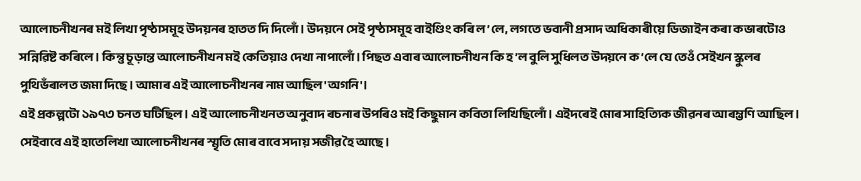আলোচনীখনৰ মই লিখা পৃষ্ঠাসমূহ উদয়নৰ হাতত দি দিলোঁ। উদয়নে সেই পৃষ্ঠাসমূহ বাইণ্ডিং কৰি ল’লে, লগতে ভবানী প্ৰসাদ অধিকাৰীয়ে ডিজাইন কৰা কভাৰটোও সন্নিৱিষ্ট কৰিলে। কিন্তু চূড়ান্ত আলোচনীখন মই কেতিয়াও দেখা নাপালোঁ। পিছত এবাৰ আলোচনীখন কি হ’ল বুলি সুধিলত উদয়নে ক’লে যে তেওঁ সেইখন স্কুলৰ পুথিভঁৰালত জমা দিছে। আমাৰ এই আলোচনীখনৰ নাম আছিল 'অগনি'।
এই প্ৰকল্পটো ১৯৭৩ চনত ঘটিছিল। এই আলোচনীখনত অনুবাদ ৰচনাৰ উপৰিও মই কিছুমান কবিতা লিখিছিলোঁ। এইদৰেই মোৰ সাহিত্যিক জীৱনৰ আৰম্ভণি আছিল। সেইবাবে এই হাতেলিখা আলোচনীখনৰ স্মৃতি মোৰ বাবে সদায় সজীৱ হৈ আছে।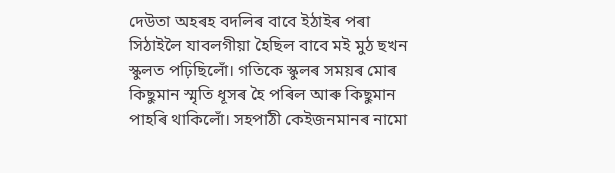দেউতা অহৰহ বদলিৰ বাবে ইঠাইৰ পৰা সিঠাইলৈ যাবলগীয়া হৈছিল বাবে মই মুঠ ছখন স্কুলত পঢ়িছিলোঁ। গতিকে স্কুলৰ সময়ৰ মোৰ কিছুমান স্মৃতি ধূসৰ হৈ পৰিল আৰু কিছুমান পাহৰি থাকিলোঁ। সহপাঠী কেইজনমানৰ নামো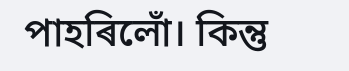পাহৰিলোঁ। কিন্তু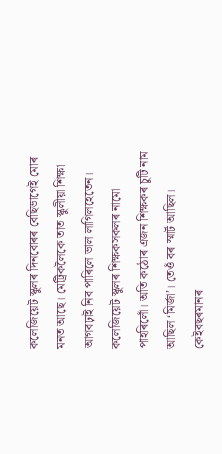কলেজিয়েট স্কুলৰ দিনবোৰৰ বেছিভাগেই মোৰ মনত আছে। মেট্ৰিকলৈকে তাত স্কুলীয়া শিক্ষা আগবঢ়াই নিব পাৰিলে ভাল লাগিলহেতেন। কলেজিয়েট স্কুলৰ শিক্ষকসকলৰ নামো পাহৰিলোঁ। অতি কঠোৰ এজন শিক্ষকৰ চুটি নাম আছিল ‘মিৰ্জা’। তেওঁ বৰ স্মাৰ্ট আছিল। কেইবছৰমানৰ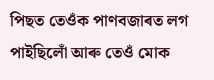পিছত তেওঁক পাণবজাৰত লগ পাইছিলোঁ আৰু তেওঁ মোক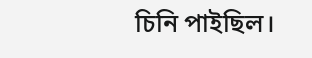চিনি পাইছিল।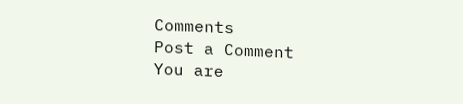Comments
Post a Comment
You are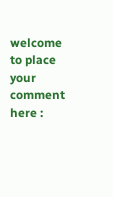welcome to place your comment here :